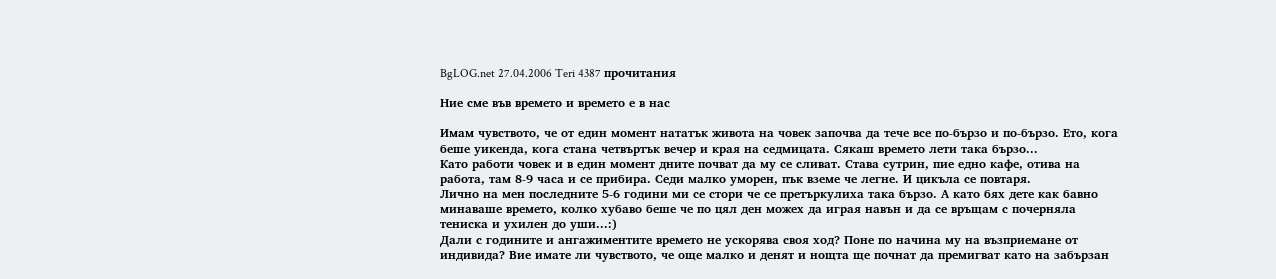BgLOG.net 27.04.2006 Teri 4387 прочитания

Ние сме във времето и времето е в нас

Имам чувството, че от един момент нататък живота на човек започва да тече все по-бързо и по-бързо. Ето, кога беше уикенда, кога стана четвъртък вечер и края на седмицата. Сякаш времето лети така бързо...
Като работи човек и в един момент дните почват да му се сливат. Става сутрин, пие едно кафе, отива на работа, там 8-9 часа и се прибира. Седи малко уморен, пък вземе че легне. И цикъла се повтаря.
Лично на мен последните 5-6 години ми се стори че се претъркулиха така бързо. А като бях дете как бавно минаваше времето, колко хубаво беше че по цял ден можех да играя навън и да се връщам с почерняла тениска и ухилен до уши...:)
Дали с годините и ангажиментите времето не ускорява своя ход? Поне по начина му на възприемане от индивида? Вие имате ли чувството, че още малко и денят и нощта ще почнат да премигват като на забързан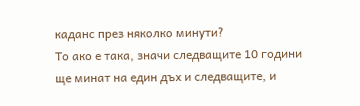каданс през няколко минути?
То ако е така, значи следващите 10 години ще минат на един дъх и следващите, и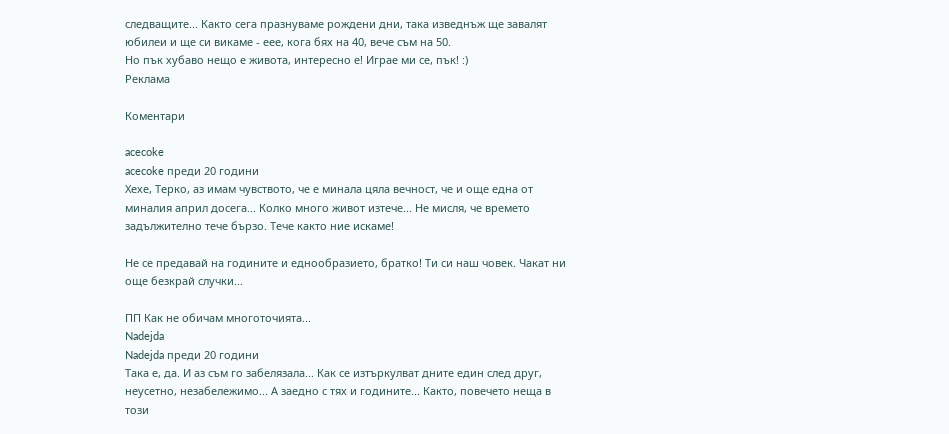следващите... Както сега празнуваме рождени дни, така изведнъж ще завалят юбилеи и ще си викаме - еее, кога бях на 40, вече съм на 50.
Но пък хубаво нещо е живота, интересно е! Играе ми се, пък! :)
Реклама

Коментари

acecoke
acecoke преди 20 години
Хехе, Терко, аз имам чувството, че е минала цяла вечност, че и още една от миналия април досега... Колко много живот изтече... Не мисля, че времето задължително тече бързо. Тече както ние искаме!

Не се предавай на годините и еднообразието, братко! Ти си наш човек. Чакат ни още безкрай случки...

ПП Как не обичам многоточията...
Nadejda
Nadejda преди 20 години
Така е, да. И аз съм го забелязала... Как се изтъркулват дните един след друг, неусетно, незабележимо... А заедно с тях и годините... Както, повечето неща в този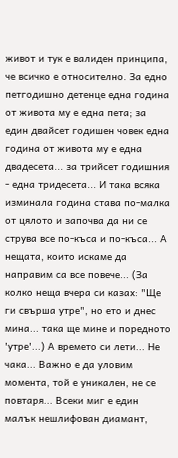живот и тук е валиден принципа, че всичко е относително. За едно петгодишно детенце една година от живота му е една пета; за един двайсет годишен човек една година от живота му е една двадесета... за трийсет годишния - една тридесета... И така всяка изминала година става по-малка от цялото и започва да ни се струва все по-къса и по-къса... А нещата, които искаме да направим са все повече... (За колко неща вчера си казах: "Ще ги свърша утре", но ето и днес мина... така ще мине и поредното 'утре'...) А времето си лети... Не чака... Важно е да уловим момента, той е уникален, не се повтаря... Всеки миг е един малък нешлифован диамант,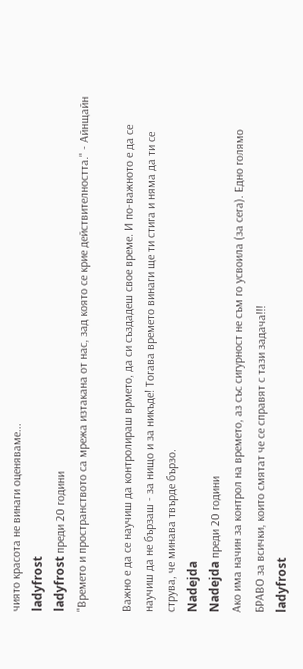чиято красота не винаги оценяваме...
ladyfrost
ladyfrost преди 20 години
"Времето и пространството са мрежа изтакана от нас, зад която се крие действителността." - Айнщайн

Важно е да се научиш да контролираш врмето, да си създадеш свое време. И по-важното е да се научиш да не бързаш - за нищо и за никъде! Тогава времето винаги ще ти стига и няма да ти се струва, че минава твърде бързо.
Nadejda
Nadejda преди 20 години
Ако има начин за контрол на времето, аз със сигурност не съм го усвоила (за сега). Едно голямо БРАВО за всички, които смятат че се справят с тази задача!!!
ladyfrost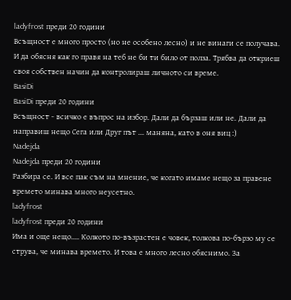ladyfrost преди 20 години
Всъщност е много просто (но не особено лесно) и не винаги се получава. И да обясня как го правя на теб не би ти било от полза. Трябва да откриеш своя собствен начин да контролираш личното си време.
BasiDi
BasiDi преди 20 години
Всъщност - всичко е въпрос на избор. Дали да бързаш или не. Дали да направиш нещо Сега или Друг път ... маняна, като в оня виц :)
Nadejda
Nadejda преди 20 години
Разбира се. И все пак съм на мнение, че когато имаме нещо за правене времето минава много неусетно.
ladyfrost
ladyfrost преди 20 години
Има и още нещо.... Колкото по-възрастен е човек, толкова по-бързо му се струва, че минава времето. И това е много лесно обяснимо. За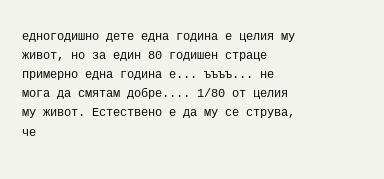едногодишно дете една година е целия му живот, но за един 80 годишен страце примерно една година е... ъъъъ... не мога да смятам добре.... 1/80 от целия му живот. Естествено е да му се струва, че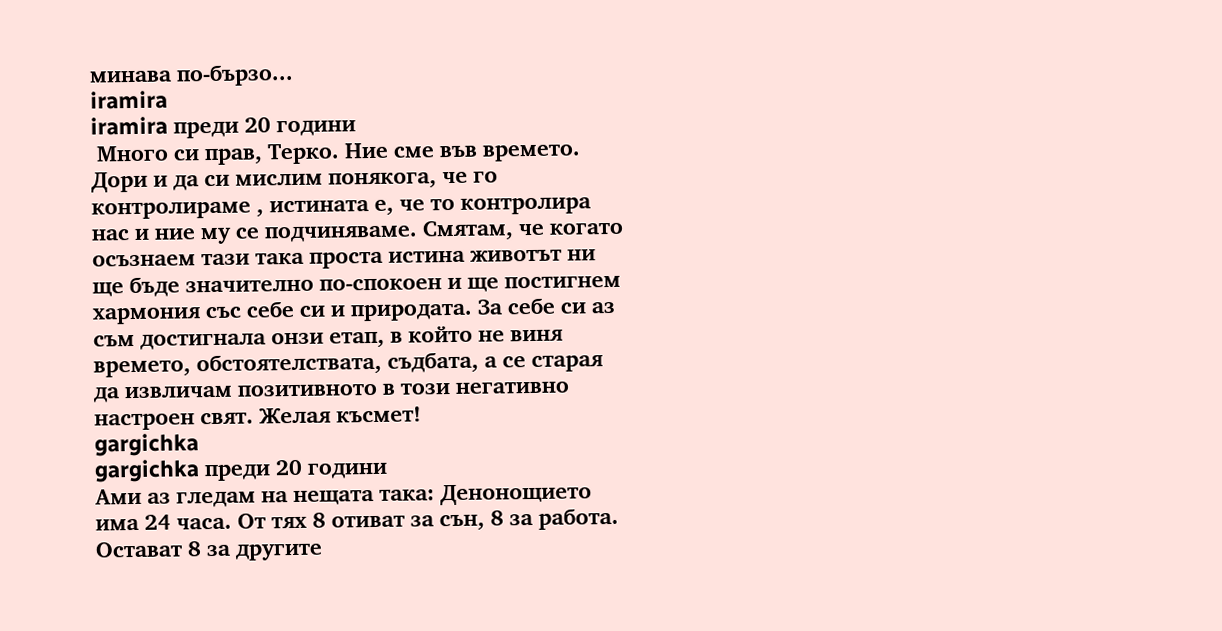минава по-бързо...
iramira
iramira преди 20 години
 Много си прав, Терко. Ние сме във времето. Дори и да си мислим понякога, че го контролираме , истината е, че то контролира нас и ние му се подчиняваме. Смятам, че когато осъзнаем тази така проста истина животът ни ще бъде значително по-спокоен и ще постигнем хармония със себе си и природата. За себе си аз съм достигнала онзи етап, в който не виня времето, обстоятелствата, съдбата, а се старая да извличам позитивното в този негативно настроен свят. Желая късмет!
gargichka
gargichka преди 20 години
Ами аз гледам на нещата така: Денонощието има 24 часа. От тях 8 отиват за сън, 8 за работа. Остават 8 за другите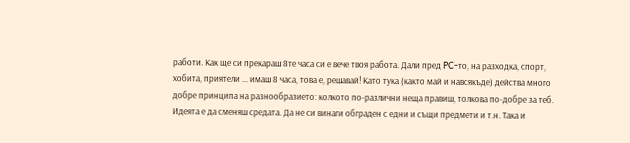работи. Как ще си прекараш 8те часа си е вече твоя работа. Дали пред PC-то, на разходка, спорт, хобита, приятели ... имаш 8 часа, това е, решавай! Като тука (както май и навсякъде) действа много добре принципа на разнообразието: колкото по-различни неща правиш, толкова по-добре за теб. Идеята е да сменяш средата. Да не си винаги обграден с едни и същи предмети и т.н. Така и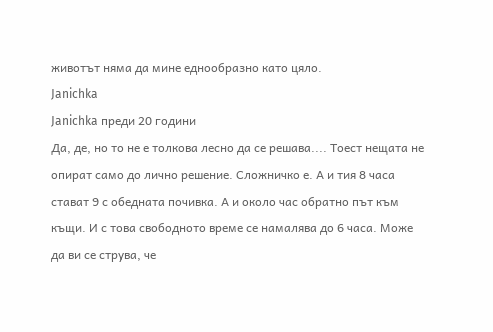животът няма да мине еднообразно като цяло.
Janichka
Janichka преди 20 години
Да, де, но то не е толкова лесно да се решава.... Тоест нещата не опират само до лично решение. Сложничко е. А и тия 8 часа стават 9 с обедната почивка. А и около час обратно път към къщи. И с това свободното време се намалява до 6 часа. Може да ви се струва, че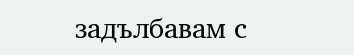задълбавам с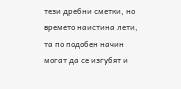тези дребни сметки, но времето наистина лети, та по подобен начин могат да се изгубят и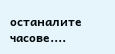останалите часове....